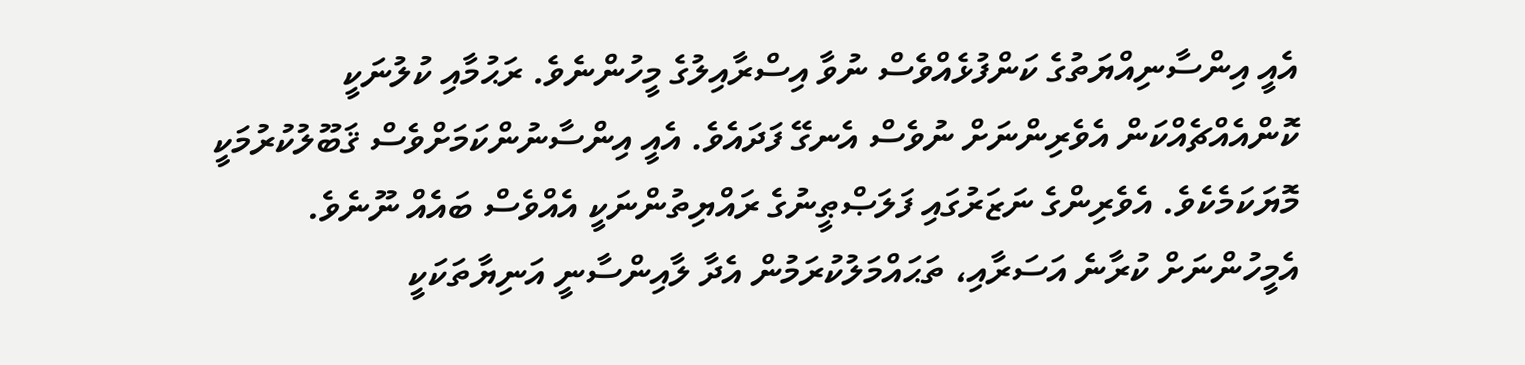އެއީ އިންސާނިއްޔަތުގެ ކަންފުޅެއްވެސް ނުވާ އިސްރާއިލުގެ މީހުންނެވެ. ރަޙުމާއި ކުލުނަކީ ކޮންއެއްޗެއްކަން އެވެރިންނަށް ނުވެސް އެނގޭ ފަދައެވެ. އެއީ އިންސާނުންކަމަށްވެސް ޤަބޫލުކުރުމަކީ މޮޔަކަމެކެވެ. އެވެރިންގެ ނަޒަރުގައި ފަލަޞްޠީނުގެ ރައްޔިތުންނަކީ އެއްވެސް ބައެއް ނޫނެވެ. އެމީހުންނަށް ކުރާނެ އަސަރާއި، ތަޙައްމަލުކުރަމުން އެދާ ލާއިންސާނީ އަނިޔާތަކަކީ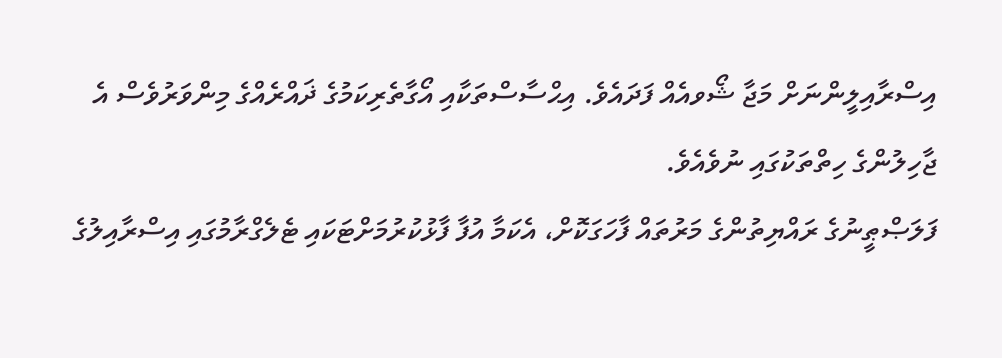އިސްރާއިލީންނަށް މަޖާ ޝޯވއެއް ފަދައެވެ. އިޙްސާސްތަކާއި އޯގާތެރިކަމުގެ ޛައްރެއްގެ މިންވަރުވެސް އެ ޖާހިލުންގެ ހިތްތަކުގައި ނުވެއެވެ.
ފަލަޞްޠީނުގެ ރައްޔިތުންގެ މަރުތައް ފާހަގަކޮށް، އެކަމާ އުފާ ފާޅުކުރުމަށްޓަކައި ޓެލެގްރާމުގައި އިސްރާއިލުގެ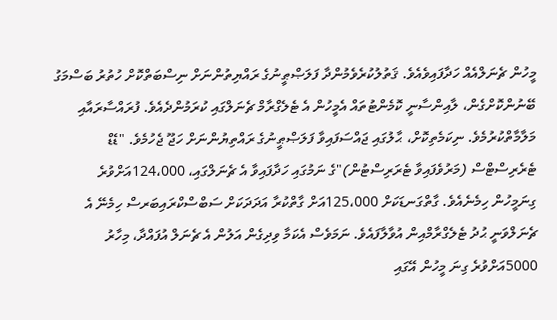މީހުން ޗެނަލްއެއް ހަދާފައިވެއެވެ. ޤަތުލުކުރެވެމުންދާ ފަލަޞްޠީނުގެ ރައްޔިތުންނަށް ނިސްބަތްކޮށް ހުތުރު ބަސްމަގު ބޭނުންކޮށްގެން، ލާއިންސާނީ ކޮމެންޓުތައް އެމީހުން އެ ޓެލެގްރާމް ޗެނަލްގައި ކުރަމުންދެއެވެ. ފުރައްސާރައާއި މަލާމާތްކުރުމެވެ. ނިކަމެތިކޮށް، ޙާލުގައި ޖައްސަފައިވާ ފަލަޞްޠީނުގެ ރައްތިޔުންނަށް ހަޖޫ ޖެހުމެވެ. "ޑެޑް ޓެރެރިސްޓްސް (މަރުވެފައިވާ ޓެރަރިސްޓުން)"ގެ ނަމުގައި ހަދާފައިވާ އެ ޗެނަލްގައި، 124،000އަށްވުރެ ގިނަމީހުން ހިމެނެއެވެ. ގާތްގަނޑަކަށް 125،000އަށް ގާތްކުރާ އަދަދަކަށް ސަބްސްކްރައިބަރސް ހިމެނޭ އެ ޗެނަލްވަނީ ޙުދު ޓެލެގްރާމްއިން އުވާލާފައެވެ. ނަމަވެސް އެކަމާ ވިދިގެން އަލުން އެ ޗެނަލް އުފައްދާ، މިހާރު 5000އަށްވުރެ ގިނަ މީހުން އޭގައި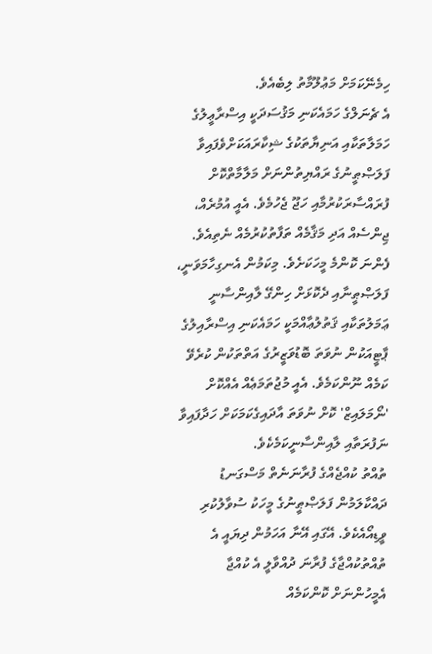ހިމެނޭކަމަށް މަޢުލޫމާތު ލިބެއެވެ.
އެ ޗެނަލްގެ ހަމައެކަނި މަޤުސަދަކީ އިސްރާޢީލުގެ ހަމަލާތަކާއި އަނިޔާތަކުގެ ޝިކާރައަކަށްވެފައިވާ ފަލަޞްޠީނުގެ ރައްޔިތުންނަށް މަލާމާތްކޮށް ފުރައްސާރަކުރުމާއި ހަޖޫ ޖެހުމެވެ. އެއީ އުމުރެއް، ޖިންސެއް އަދި މަޤާމެއް ތަފާތުކުރުމެއް ނެތިއެވެ. ފެންނަ ކޮންމެ މީހަކަށެވެ. މިކަމުން އެނގިހާމަވަނީ، ފަލަޞްޠީނާއި ދެކޮޅަށް ހިންގޭ ލާއިންސާނީ ޢަމަލުތަކާއި ޤަތުލުޢާއްމަކީ ހަމައެކަނި އިސްރާއިލުގެ ޕާޓީއަކުން ނުވަތަ ބޮޑުވަޒީރުގެ އަތްތަކުން ކުރެވޭ ކަމެއް ނޫންކަމެވެ. އެއީ މުޖުތަމަޢެއް އެއްކޮށް 'ނޯމަލައިޒް' ކޮށް ނުވަތަ އާދައިގެކަމަކަށް ހަދާފައިވާ ނަފުރަތާއި ލާއިންސާނީކަމެކެވެ.
ތުއްތު ކުއްޖެއްގެ ފުރާނަނެތް މަސްގަނޑު ދައްކާލަމުން ފަލަޞްޠީނުގެ މީހަކު ސުވާލުކުރި ވީޑިއޯއެކެވެ. އޭގައި އޭނާ އަހަމުން ދިޔައީ އެ ތުއްތުކުއްޖާގެ ފުރާނަ ދުއްވާލީ އެ ކުއްޖާ އެމީހުންނަށް ކޮންކަމެއް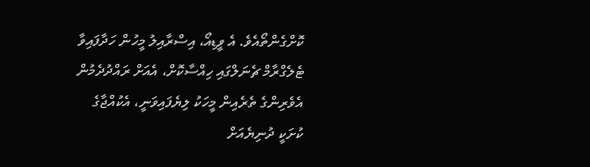ކޮށްގެންތޯއެވެ. އެ ވީޑިއޯ، އިސްރާއިލު މީހުން ހަދާފައިވާ ޓެލެގްރާމް ޗެނަލްގައި ހިއްސާކޮށް، އެއަށް ރައްދުދެމުން އެވެރިންގެ ތެރެއިން މީހަކު ލިޔެފައިވަނީ، އެކުއްޖާގެ ކުށަކީ ދުނިޔެއަށް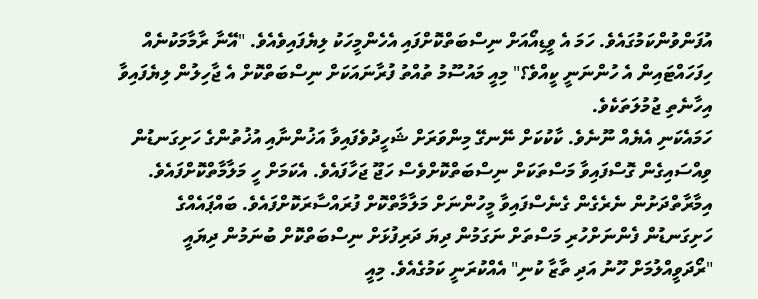އުފަންވުންކަމުގައެވެ. ހަމަ އެ ވީޑިއޯއަށް ނިސްބަތްކޮށްފައި އެހެންމީހަކު ލިޔެފައިވެއެވެ. "އޭނާ ރާމާމަކުނެއް ހިފަހައްޓައިން އެ ހުންނަނީ ކީއްވެ؟" މިއީ މައުސޫމު ތުއްތު ފުރާނައަކަށް ނިސްބަތްކޮށް އެ ޖާހިލުން ލިޔެފައިވާ އިހާނެތި ޖުމުލަތަކެވެ.
ހަމައެކަނި އެޔެއް ނޫނެވެ. ކާކުކަށް ނޭނގޭ މިންވަރަށް ޝަހީދުވެފައިވާ އަޚުންނާއި އުޚުތުންގެ ހަށިގަނޑުން ވިއްސައިގެން ގޮސްފައިވާ މަސްތަކަށް ނިސްބަތްކޮށްވެސް ހަޖޫ ޖަހާފައެވެ. އެކަމަށް ހީ މަލާމާތްކޮށްފައެވެ. އިމާރާތްދަށުން ނެރެގެން ގެނެސްފައިވާ މީހުންނަށް މަލާމާތްކޮށް ފުރައްސާރަކޮށްފައެވެ. ބައްޕައެއްގެ ހަށިގަނޑުން ފެންނަށްހުރި މަސްތަށް ނަގަމުން ދިޔަ ދަރިފުޅަށް ނިސްބަތްކޮށް ބުނަމުން ދިޔައީ "ރޯދަވީއްލުމަށް ހޫނު އަދި ތާޒާ ކުނި" އެއްކުރަނީ ކަމުގެއެވެ. މިއީ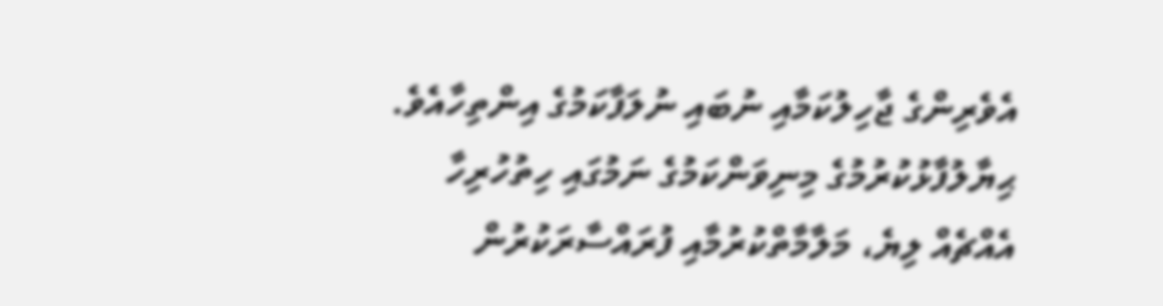އެވެރިންގެ ޖާހިލުކަމާއި ނުބައި ނުލަފާކަމުގެ އިންތިހާއެވެ.
ޙިޔާލުފާޅުކުރުމުގެ މިނިވަންކަމުގެ ނަމުގައި ހިތުހުރިހާ އެއްޗެއް ލިޔެ، މަލާމާތްކުރުމާއި ފުރައްސާރަކުރުން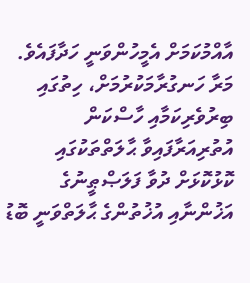އާއްމުކަމަށް އެމީހުންވަނީ ހަދާފައެވެ. މަރާ ހަނގުރާމަކުރުމަށް، ހިތުގައި ބިރުވެރިކަމާއި ހާސްކަން އުތުރިއަރާފައިވާ ޙާލަތްތަކުގައި ކޮޅުކޮޅަށް ދުވާ ފަލަޞްޠީނުގެ އަޚުންނާއި އުޚުތުންގެ ޙާލަތްވަނީ ބޮޑު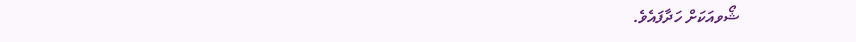ޝޯވއަކަށް ހަދާފައެވެ.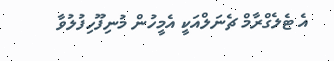އެ ޓެލެގްރާމް ޗެނަލްއަކީ އެމީހުން މުނިފޫހިފުލުވާ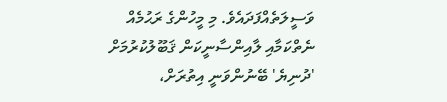ވަސީލަތެއްފަދައެވެ. މި މީހުންގެ ރަޙުމެއް ނެތްކަމާއި ލާއިންސާނީކަން ޤަބޫލުކުރުމަށް 'ދުނިޔެ' ބޭނުންވަނީ އިތުރަށް،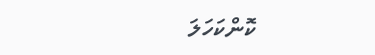ކޮންކަހަލަ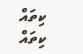ކިތައް ކިތައް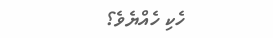ހެކި ހެއްޔެވެ؟